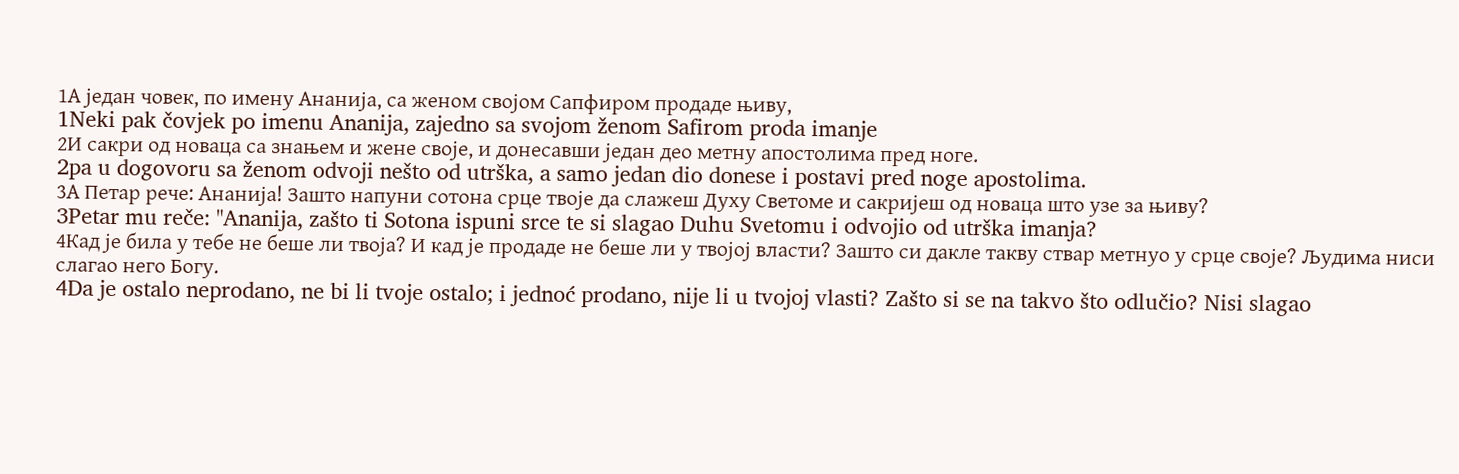1А један човек, по имену Ананија, са женом својом Сапфиром продаде њиву,
1Neki pak čovjek po imenu Ananija, zajedno sa svojom ženom Safirom proda imanje
2И сакри од новаца са знањем и жене своје, и донесавши један део метну апостолима пред ноге.
2pa u dogovoru sa ženom odvoji nešto od utrška, a samo jedan dio donese i postavi pred noge apostolima.
3А Петар рече: Ананија! Зашто напуни сотона срце твоје да слажеш Духу Светоме и сакријеш од новаца што узе за њиву?
3Petar mu reče: "Ananija, zašto ti Sotona ispuni srce te si slagao Duhu Svetomu i odvojio od utrška imanja?
4Кад је била у тебе не беше ли твоја? И кад је продаде не беше ли у твојој власти? Зашто си дакле такву ствар метнуо у срце своје? Људима ниси слагао него Богу.
4Da je ostalo neprodano, ne bi li tvoje ostalo; i jednoć prodano, nije li u tvojoj vlasti? Zašto si se na takvo što odlučio? Nisi slagao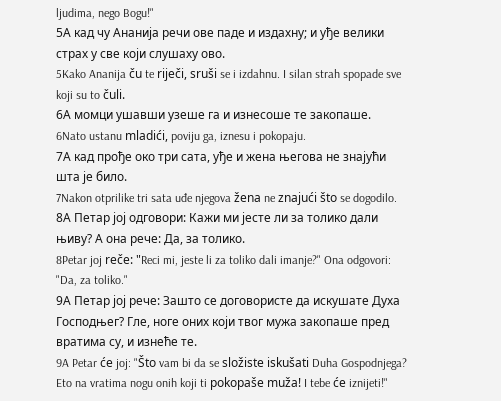ljudima, nego Bogu!"
5А кад чу Ананија речи ове паде и издахну; и уђе велики страх у све који слушаху ово.
5Kako Ananija ču te riječi, sruši se i izdahnu. I silan strah spopade sve koji su to čuli.
6А момци ушавши узеше га и изнесоше те закопаше.
6Nato ustanu mladići, poviju ga, iznesu i pokopaju.
7А кад прође око три сата, уђе и жена његова не знајући шта је било.
7Nakon otprilike tri sata uđe njegova žena ne znajući što se dogodilo.
8А Петар јој одговори: Кажи ми јесте ли за толико дали њиву? А она рече: Да, за толико.
8Petar joj reče: "Reci mi, jeste li za toliko dali imanje?" Ona odgovori: "Da, za toliko."
9А Петар јој рече: Зашто се договористе да искушате Духа Господњег? Гле, ноге оних који твог мужа закопаше пред вратима су, и изнеће те.
9A Petar će joj: "Što vam bi da se složiste iskušati Duha Gospodnjega? Eto na vratima nogu onih koji ti pokopaše muža! I tebe će iznijeti!"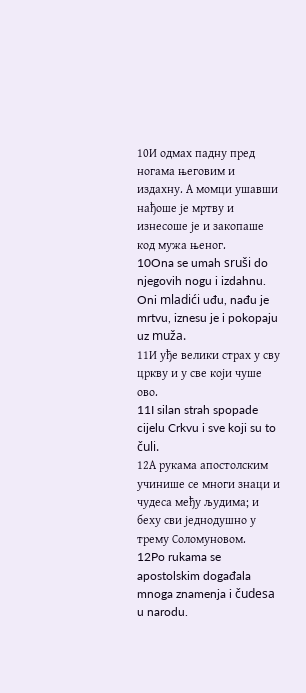10И одмах падну пред ногама његовим и издахну. А момци ушавши нађоше је мртву и изнесоше је и закопаше код мужа њеног.
10Ona se umah sruši do njegovih nogu i izdahnu. Oni mladići uđu, nađu je mrtvu, iznesu je i pokopaju uz muža.
11И уђе велики страх у сву цркву и у све који чуше ово.
11I silan strah spopade cijelu Crkvu i sve koji su to čuli.
12А рукама апостолским учинише се многи знаци и чудеса међу људима; и беху сви једнодушно у трему Соломуновом.
12Po rukama se apostolskim događala mnoga znamenja i čudesa u narodu.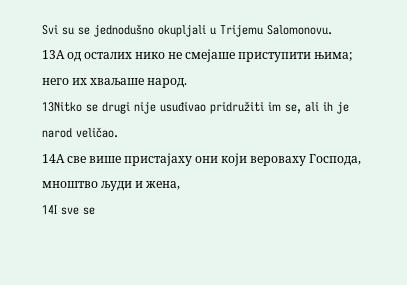Svi su se jednodušno okupljali u Trijemu Salomonovu.
13А од осталих нико не смејаше приступити њима; него их хваљаше народ.
13Nitko se drugi nije usuđivao pridružiti im se, ali ih je narod veličao.
14А све више пристајаху они који вероваху Господа, мноштво људи и жена,
14I sve se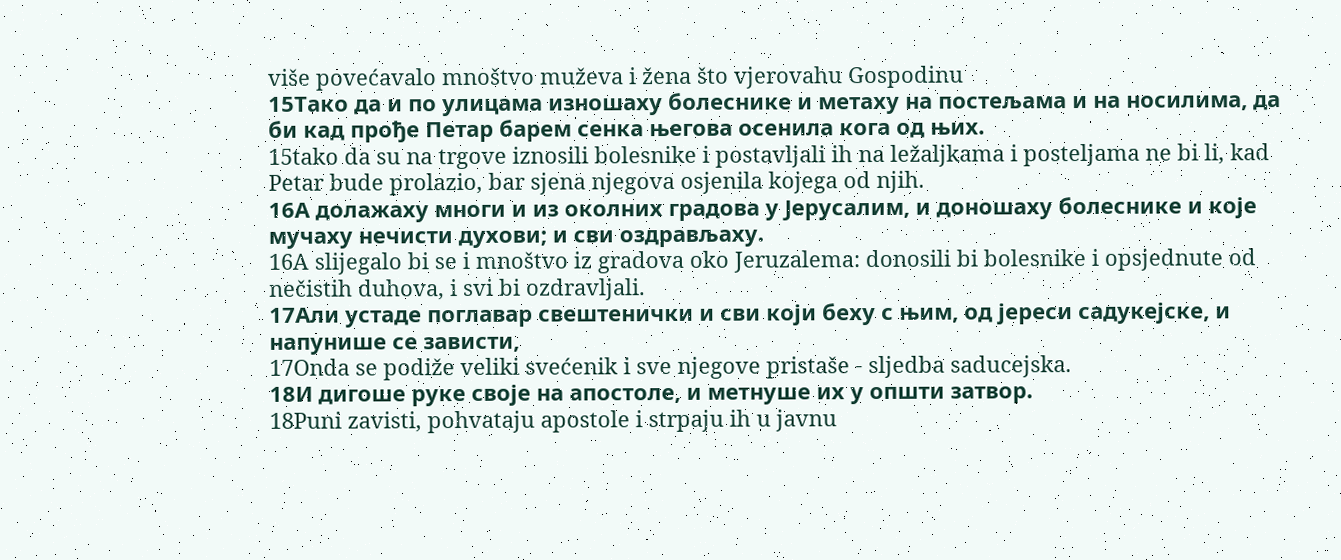više povećavalo mnoštvo muževa i žena što vjerovahu Gospodinu
15Тако да и по улицама изношаху болеснике и метаху на постељама и на носилима, да би кад прође Петар барем сенка његова осенила кога од њих.
15tako da su na trgove iznosili bolesnike i postavljali ih na ležaljkama i posteljama ne bi li, kad Petar bude prolazio, bar sjena njegova osjenila kojega od njih.
16А долажаху многи и из околних градова у Јерусалим, и доношаху болеснике и које мучаху нечисти духови; и сви оздрављаху.
16A slijegalo bi se i mnoštvo iz gradova oko Jeruzalema: donosili bi bolesnike i opsjednute od nečistih duhova, i svi bi ozdravljali.
17Али устаде поглавар свештенички и сви који беху с њим, од јереси садукејске, и напунише се зависти,
17Onda se podiže veliki svećenik i sve njegove pristaše - sljedba saducejska.
18И дигоше руке своје на апостоле, и метнуше их у општи затвор.
18Puni zavisti, pohvataju apostole i strpaju ih u javnu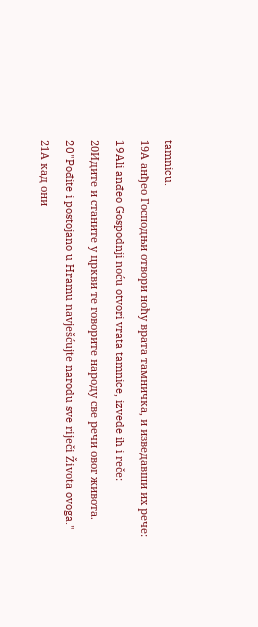tamnicu.
19А анђео Господњи отвори ноћу врата тамничка, и изведавши их рече:
19Ali anđeo Gospodnji noću otvori vrata tamnice, izvede ih i reče:
20Идите и станите у цркви те говорите народу све речи овог живота.
20"Pođite i postojano u Hramu navješćujte narodu sve riječi Života ovoga."
21А кад они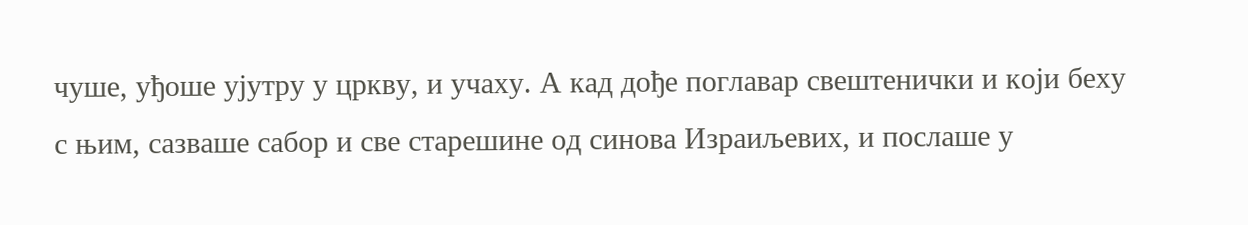чуше, уђоше ујутру у цркву, и учаху. А кад дође поглавар свештенички и који беху с њим, сазваше сабор и све старешине од синова Израиљевих, и послаше у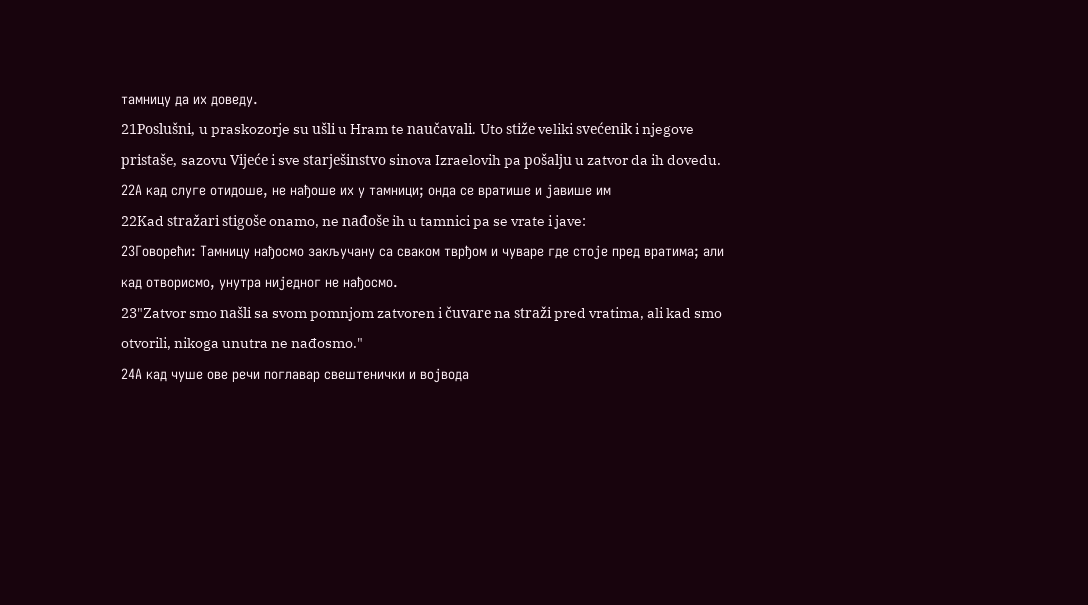тамницу да их доведу.
21Poslušni, u praskozorje su ušli u Hram te naučavali. Uto stiže veliki svećenik i njegove pristaše, sazovu Vijeće i sve starješinstvo sinova Izraelovih pa pošalju u zatvor da ih dovedu.
22А кад слуге отидоше, не нађоше их у тамници; онда се вратише и јавише им
22Kad stražari stigoše onamo, ne nađoše ih u tamnici pa se vrate i jave:
23Говорећи: Тамницу нађосмо закључану са сваком тврђом и чуваре где стоје пред вратима; али кад отворисмо, унутра ниједног не нађосмо.
23"Zatvor smo našli sa svom pomnjom zatvoren i čuvare na straži pred vratima, ali kad smo otvorili, nikoga unutra ne nađosmo."
24А кад чуше ове речи поглавар свештенички и војвода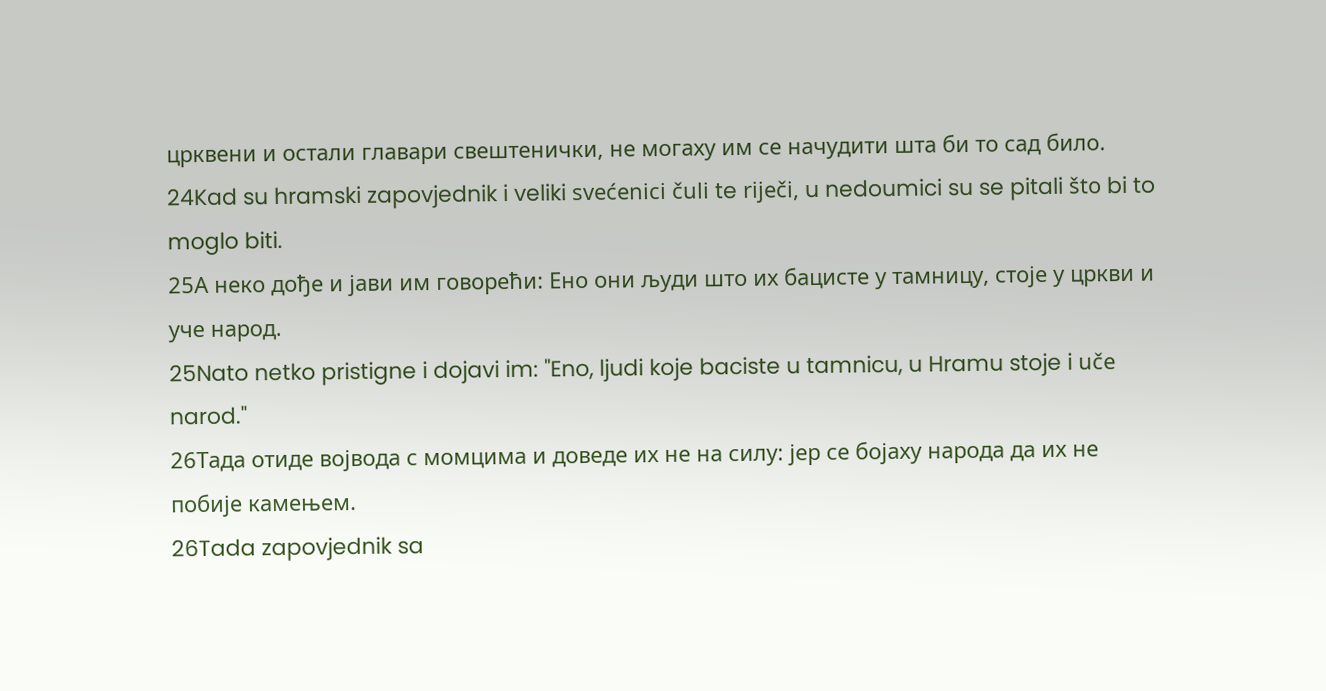црквени и остали главари свештенички, не могаху им се начудити шта би то сад било.
24Kad su hramski zapovjednik i veliki svećenici čuli te riječi, u nedoumici su se pitali što bi to moglo biti.
25А неко дође и јави им говорећи: Ено они људи што их бацисте у тамницу, стоје у цркви и уче народ.
25Nato netko pristigne i dojavi im: "Eno, ljudi koje baciste u tamnicu, u Hramu stoje i uče narod."
26Тада отиде војвода с момцима и доведе их не на силу: јер се бојаху народа да их не побије камењем.
26Tada zapovjednik sa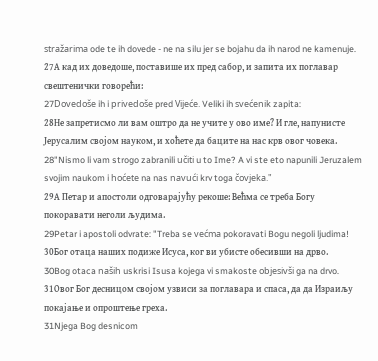stražarima ode te ih dovede - ne na silu jer se bojahu da ih narod ne kamenuje.
27А кад их доведоше, поставише их пред сабор, и запита их поглавар свештенички говорећи:
27Dovedoše ih i privedoše pred Vijeće. Veliki ih svećenik zapita:
28Не запретисмо ли вам оштро да не учите у ово име? И гле, напунисте Јерусалим својом науком, и хоћете да баците на нас крв овог човека.
28"Nismo li vam strogo zabranili učiti u to Ime? A vi ste eto napunili Jeruzalem svojim naukom i hoćete na nas navući krv toga čovjeka."
29А Петар и апостоли одговарајућу рекоше: Већма се треба Богу покоравати неголи људима.
29Petar i apostoli odvrate: "Treba se većma pokoravati Bogu negoli ljudima!
30Бог отаца наших подиже Исуса, ког ви убисте обесивши на дрво.
30Bog otaca naših uskrisi Isusa kojega vi smakoste objesivši ga na drvo.
31Овог Бог десницом својом узвиси за поглавара и спаса, да да Израиљу покајање и опроштење греха.
31Njega Bog desnicom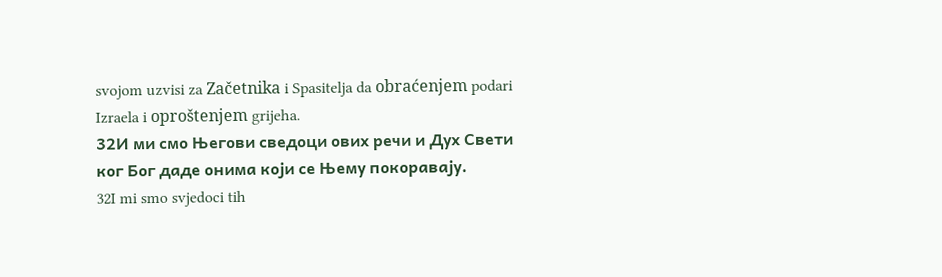svojom uzvisi za Začetnika i Spasitelja da obraćenjem podari Izraela i oproštenjem grijeha.
32И ми смо Његови сведоци ових речи и Дух Свети ког Бог даде онима који се Њему покоравају.
32I mi smo svjedoci tih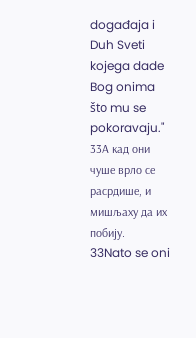događaja i Duh Sveti kojega dade Bog onima što mu se pokoravaju."
33А кад они чуше врло се расрдише, и мишљаху да их побију.
33Nato se oni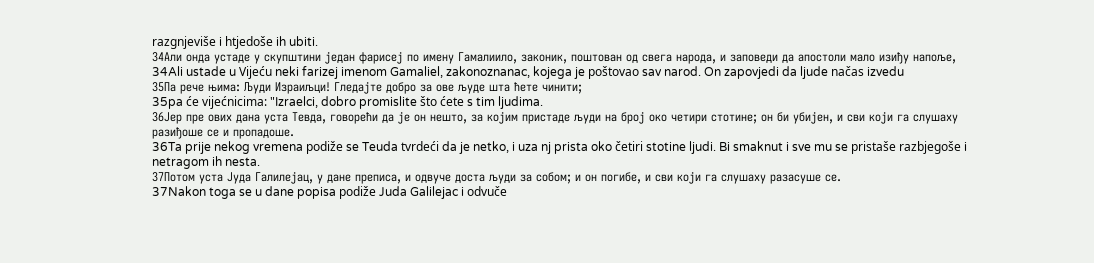razgnjeviše i htjedoše ih ubiti.
34Али онда устаде у скупштини један фарисеј по имену Гамалиило, законик, поштован од свега народа, и заповеди да апостоли мало изиђу напоље,
34Ali ustade u Vijeću neki farizej imenom Gamaliel, zakonoznanac, kojega je poštovao sav narod. On zapovjedi da ljude načas izvedu
35Па рече њима: Људи Израиљци! Гледајте добро за ове људе шта ћете чинити;
35pa će vijećnicima: "Izraelci, dobro promislite što ćete s tim ljudima.
36Јер пре ових дана уста Тевда, говорећи да је он нешто, за којим пристаде људи на број око четири стотине; он би убијен, и сви који га слушаху разиђоше се и пропадоше.
36Ta prije nekog vremena podiže se Teuda tvrdeći da je netko, i uza nj prista oko četiri stotine ljudi. Bi smaknut i sve mu se pristaše razbjegoše i netragom ih nesta.
37Потом уста Јуда Галилејац, у дане преписа, и одвуче доста људи за собом; и он погибе, и сви који га слушаху разасуше се.
37Nakon toga se u dane popisa podiže Juda Galilejac i odvuče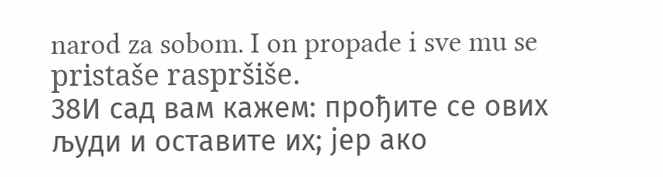narod za sobom. I on propade i sve mu se pristaše raspršiše.
38И сад вам кажем: прођите се ових људи и оставите их; јер ако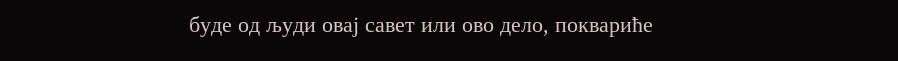буде од људи овај савет или ово дело, поквариће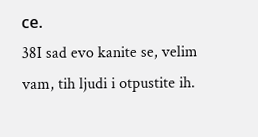се.
38I sad evo kanite se, velim vam, tih ljudi i otpustite ih.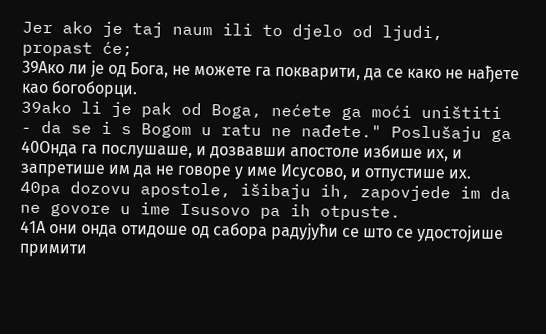Jer ako je taj naum ili to djelo od ljudi, propast će;
39Ако ли је од Бога, не можете га покварити, да се како не нађете као богоборци.
39ako li je pak od Boga, nećete ga moći uništiti - da se i s Bogom u ratu ne nađete." Poslušaju ga
40Онда га послушаше, и дозвавши апостоле избише их, и запретише им да не говоре у име Исусово, и отпустише их.
40pa dozovu apostole, išibaju ih, zapovjede im da ne govore u ime Isusovo pa ih otpuste.
41А они онда отидоше од сабора радујући се што се удостојише примити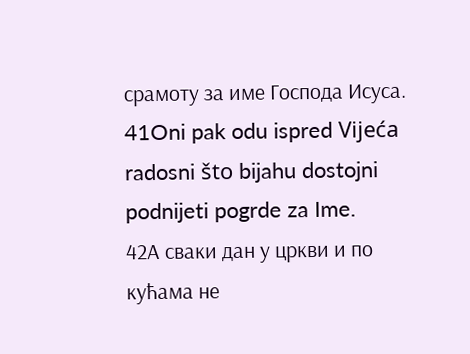срамоту за име Господа Исуса.
41Oni pak odu ispred Vijeća radosni što bijahu dostojni podnijeti pogrde za Ime.
42А сваки дан у цркви и по кућама не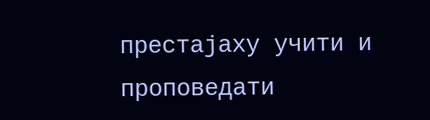престајаху учити и проповедати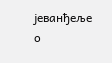јеванђеље о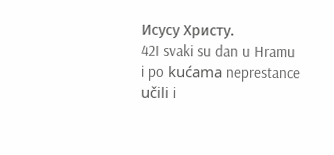Исусу Христу.
42I svaki su dan u Hramu i po kućama neprestance učili i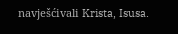navješćivali Krista, Isusa.